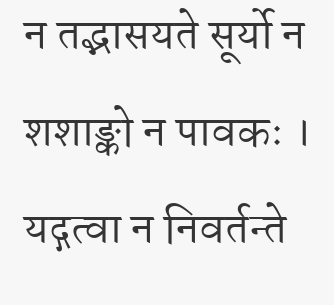न तद्भासयते सूर्यो न शशाङ्को न पावकः । यद्गत्वा न निवर्तन्ते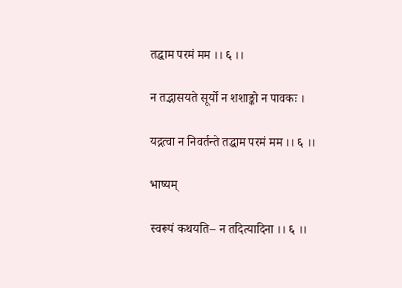तद्धाम परमं मम ।। ६ ।।

न तद्भासयते सूर्यो न शशाङ्को न पावकः ।

यद्गत्वा न निवर्तन्ते तद्धाम परमं मम ।। ६ ।।

भाष्यम्

स्वरूपं कथयति– न तदित्यादिना ।। ६ ।।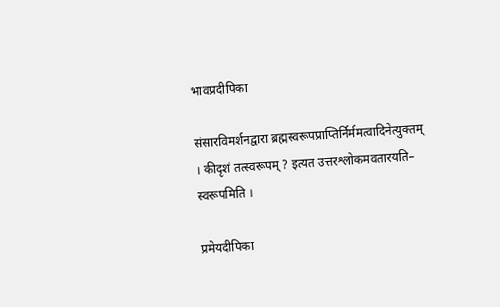भावप्रदीपिका

संसारविमर्शनद्वारा ब्रह्मस्वरूपप्राप्तिर्निर्ममत्वादिनेत्युक्तम् । कीदृशं तत्स्वरूपम् ? इत्यत उत्तरश्लोकमवतारयति– स्वरूपमिति ।

प्रमेयदीपिका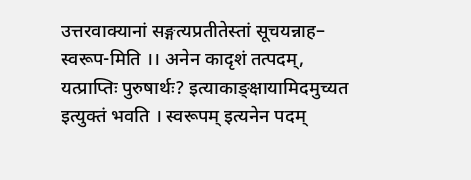उत्तरवाक्यानां सङ्गत्यप्रतीतेस्तां सूचयन्नाह– स्वरूप-मिति ।। अनेन कादृशं तत्पदम्, यत्प्राप्तिः पुरुषार्थः? इत्याकाङ्क्षायामिदमुच्यत इत्युक्तं भवति । स्वरूपम् इत्यनेन पदम्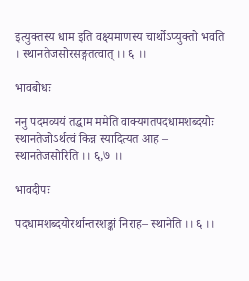इत्युक्तस्य धाम इति वक्ष्यमाणस्य चार्थोऽप्युक्तो भवति । स्थानतेजसोरसङ्गतत्वात् ।। ६ ।।

भावबोधः

ननु पदमव्ययं तद्धाम ममेति वाक्यगतपदधामशब्दयोः स्थानतेजोऽर्थत्वं किन्न स्यादित्यत आह – स्थानतेजसोरिति ।। ६,७ ।।

भावदीपः

पदधामशब्दयोरर्थान्तरशङ्कां निराह– स्थानेति ।। ६ ।।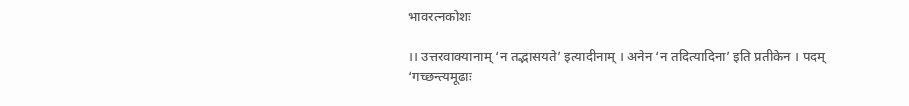भावरत्नकोशः

।। उत्तरवाक्यानाम् ‘न तद्भासयते’ इत्यादीनाम् । अनेन ‘न तदित्यादिना’ इति प्रतीकेन । पदम् ‘गच्छन्त्यमूढाः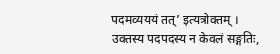पदमव्यययं तत्’ इत्यत्रोक्तम् । उक्तस्य पदपदस्य न केवलं सङ्गतिः,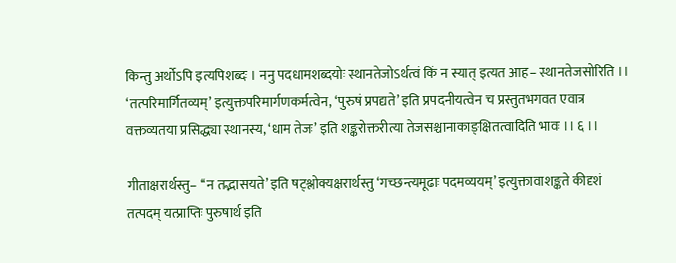किन्तु अर्थोऽपि इत्यपिशब्दः । ननु पदधामशब्दयोः स्थानतेजोऽर्थत्वं किं न स्यात् इत्यत आह– स्थानतेजसोरिति ।। ‘तत्परिमार्गितव्यम्’ इत्युक्तपरिमार्गणकर्मत्वेन, ‘पुरुषं प्रपद्यते’ इति प्रपदनीयत्वेन च प्रस्तुतभगवत एवात्र वक्तव्यतया प्रसिद्ध्या स्थानस्य, ‘धाम तेजः’ इति शङ्करोक्तरीत्या तेजसश्चानाकाङ्क्षितत्वादिति भावः ।। ६ ।।

गीताक्षरार्थस्तु– ‘‘न तद्भासयते’ इति षट्श्लोक्यक्षरार्थस्तु ‘गच्छन्त्यमूढाः पदमव्ययम्’ इत्युक्तावाशङ्कते कीदृशं तत्पदम् यत्प्राप्तिः पुरुषार्थ इति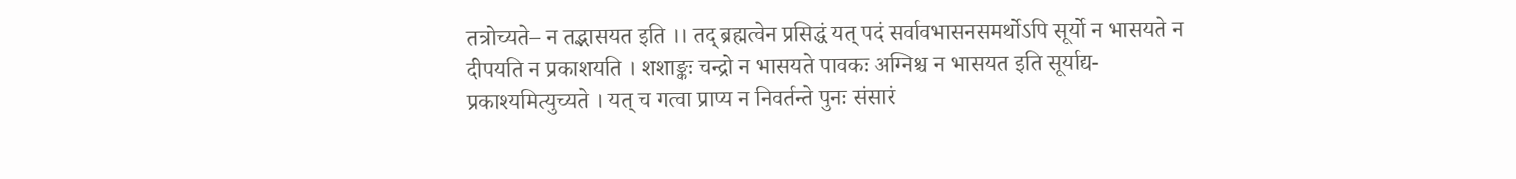तत्रोच्यते– न तद्भासयत इति ।। तद् ब्रह्मत्वेन प्रसिद्धं यत् पदं सर्वावभासनसमर्थोऽपि सूर्यो न भासयते न दीपयति न प्रकाशयति । शशाङ्कः चन्द्रो न भासयते पावकः अग्निश्च न भासयत इति सूर्याद्य-प्रकाश्यमित्युच्यते । यत् च गत्वा प्राप्य न निवर्तन्ते पुनः संसारं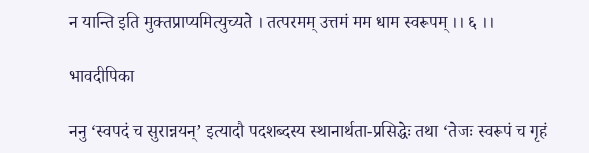न यान्ति इति मुक्तप्राप्यमित्युच्यते । तत्परमम् उत्तमं मम धाम स्वरूपम् ।। ६ ।।

भावदीपिका

ननु ‘स्वपदं च सुरान्नयन्’ इत्यादौ पदशब्दस्य स्थानार्थता-प्रसिद्धेः तथा ‘तेजः स्वरूपं च गृहं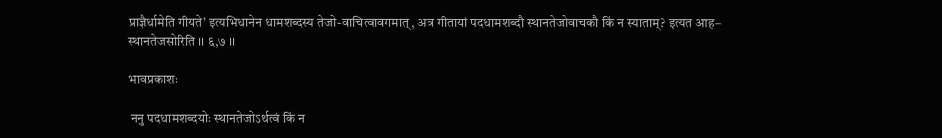प्राज्ञैर्धामेति गीयते’ इत्यभिधानेन धामशब्दस्य तेजो-वाचित्वावगमात्, अत्र गीतायां पदधामशब्दौ स्थानतेजोवाचकौ किं न स्याताम्? इत्यत आह– स्थानतेजसोरिति ।। ६,७ ।।

भावप्रकाशः

 ननु पदधामशब्दयोः स्थानतेजोऽर्थत्वं किं न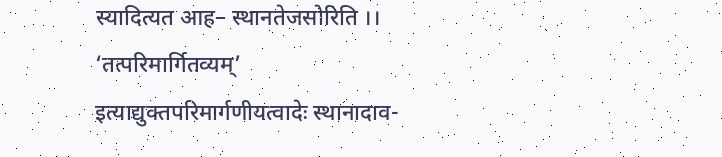स्यादित्यत आह– स्थानतेजसोरिति ।। ‘तत्परिमार्गितव्यम्’ इत्याद्युक्तपरिमार्गणीयत्वादेः स्थानादाव-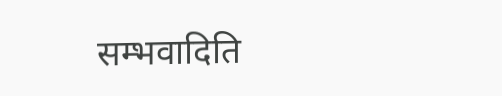सम्भवादिति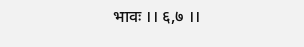भावः ।। ६,७ ।।